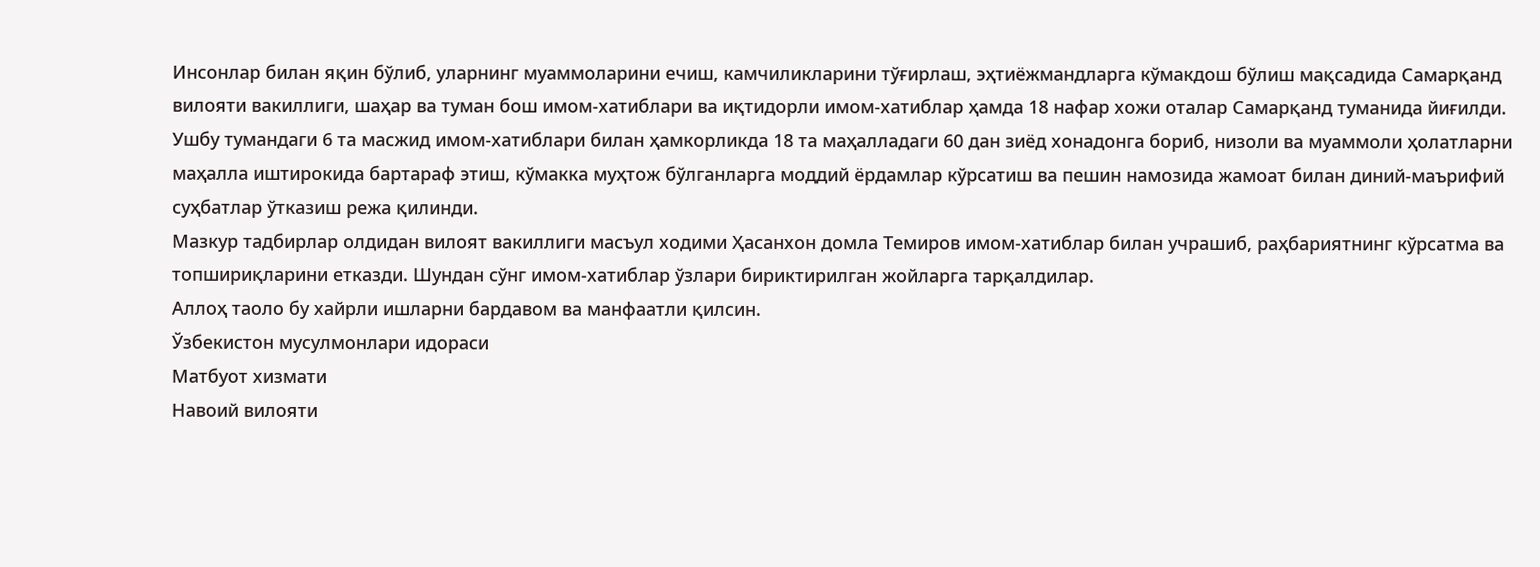Инсонлар билан яқин бўлиб, уларнинг муаммоларини ечиш, камчиликларини тўғирлаш, эҳтиёжмандларга кўмакдош бўлиш мақсадида Самарқанд вилояти вакиллиги, шаҳар ва туман бош имом-хатиблари ва иқтидорли имом-хатиблар ҳамда 18 нафар хожи оталар Самарқанд туманида йиғилди.
Ушбу тумандаги 6 та масжид имом-хатиблари билан ҳамкорликда 18 та маҳалладаги 60 дан зиёд хонадонга бориб, низоли ва муаммоли ҳолатларни маҳалла иштирокида бартараф этиш, кўмакка муҳтож бўлганларга моддий ёрдамлар кўрсатиш ва пешин намозида жамоат билан диний-маърифий суҳбатлар ўтказиш режа қилинди.
Мазкур тадбирлар олдидан вилоят вакиллиги масъул ходими Ҳасанхон домла Темиров имом-хатиблар билан учрашиб, раҳбариятнинг кўрсатма ва топшириқларини етказди. Шундан сўнг имом-хатиблар ўзлари бириктирилган жойларга тарқалдилар.
Аллоҳ таоло бу хайрли ишларни бардавом ва манфаатли қилсин.
Ўзбекистон мусулмонлари идораси
Матбуот хизмати
Навоий вилояти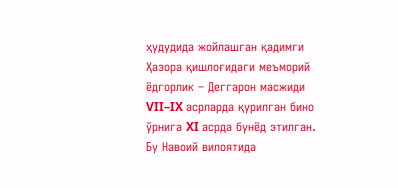ҳудудида жойлашган қадимги Ҳазора қишлоғидаги меъморий ёдгорлик – Деггарон масжиди VII–IX асрларда қурилган бино ўрнига XI асрда бунёд этилган.
Бу Навоий вилоятида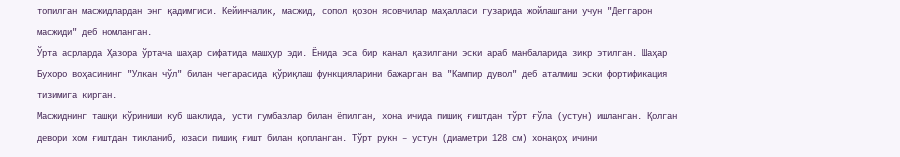топилган масжидлардан энг қадимгиси. Кейинчалик, масжид, сопол қозон ясовчилар маҳалласи гузарида жойлашгани учун "Деггарон масжиди" деб номланган.
Ўрта асрларда Ҳазора ўртача шаҳар сифатида машҳур эди. Ёнида эса бир канал қазилгани эски араб манбаларида зикр этилган. Шаҳар Бухоро воҳасининг "Улкан чўл" билан чегарасида қўриқлаш функцияларини бажарган ва "Кампир дувол" деб аталмиш эски фортификация тизимига кирган.
Масжиднинг ташқи кўриниши куб шаклида, усти гумбазлар билан ёпилган, хона ичида пишиқ ғиштдан тўрт ғўла (устун) ишланган. Қолган девори хом ғиштдан тикланиб, юзаси пишиқ ғишт билан қопланган. Тўрт рукн – устун (диаметри 128 см) хонақоҳ ичини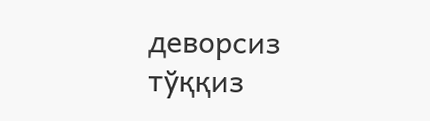деворсиз тўққиз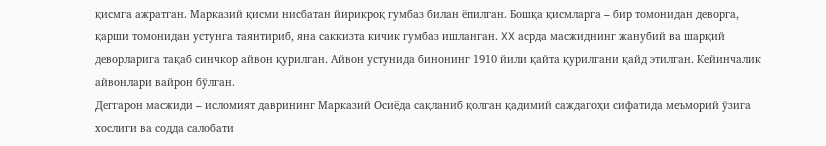қисмга ажратган. Марказий қисми нисбатан йирикроқ гумбаз билан ёпилган. Бошқа қисмларга – бир томонидан деворга, қарши томонидан устунга таянтириб, яна саккизта кичик гумбаз ишланган. XX асрда масжиднинг жанубий ва шарқий деворларига тақаб синчкор айвон қурилган. Айвон устунида бинонинг 1910 йили қайта қурилгани қайд этилган. Кейинчалик айвонлари вайрон бўлган.
Деггарон масжиди – исломият даврининг Марказий Осиёда сақланиб қолган қадимий саждагоҳи сифатида меъморий ўзига хослиги ва содда салобати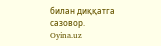билан диққатга сазовор.
Oyina.uz